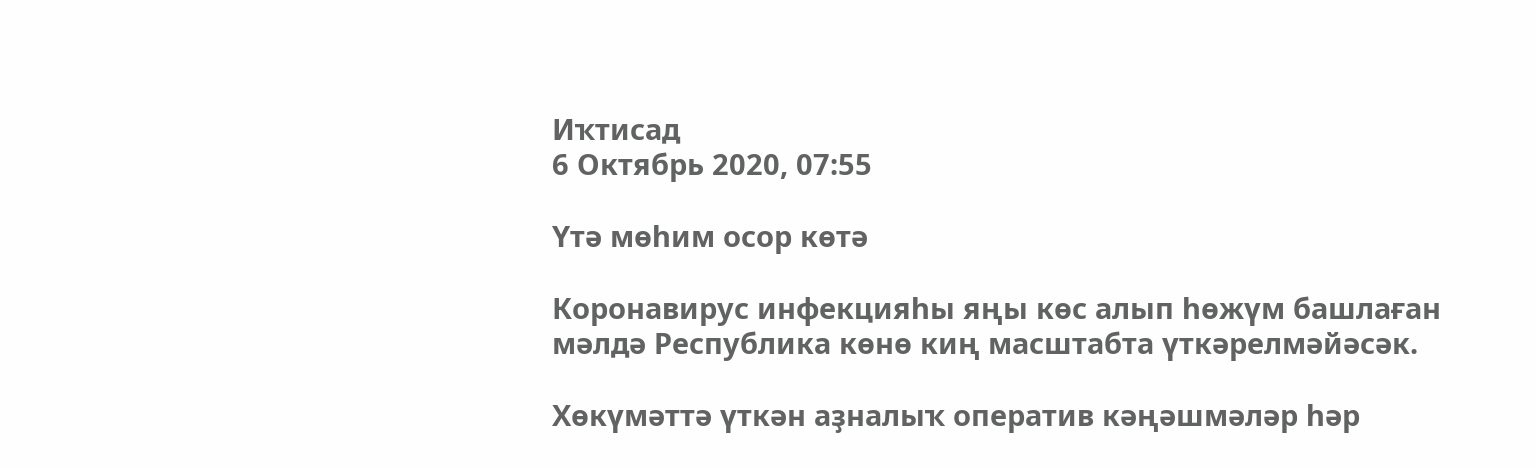Иҡтисад
6 Октябрь 2020, 07:55

Үтә мөһим осор көтә

Коронавирус инфекцияһы яңы көс алып һөжүм башлаған мәлдә Республика көнө киң масштабта үткәрелмәйәсәк.

Хөкүмәттә үткән аҙналыҡ оператив кәңәшмәләр һәр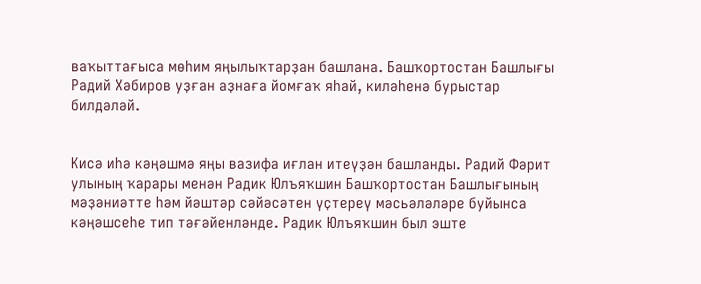ваҡыттағыса мөһим яңылыҡтарҙан башлана. Башҡортостан Башлығы Радий Хәбиров уҙған аҙнаға йомғаҡ яһай, киләһенә бурыстар билдәләй.


Кисә иһә кәңәшмә яңы вазифа иғлан итеүҙән башланды. Радий Фәрит улының ҡарары менән Радик Юлъяҡшин Башҡортостан Башлығының мәҙәниәтте һәм йәштәр сәйәсәтен үҫтереү мәсьәләләре буйынса кәңәшсеһе тип тәғәйенләнде. Радик Юлъяҡшин был эште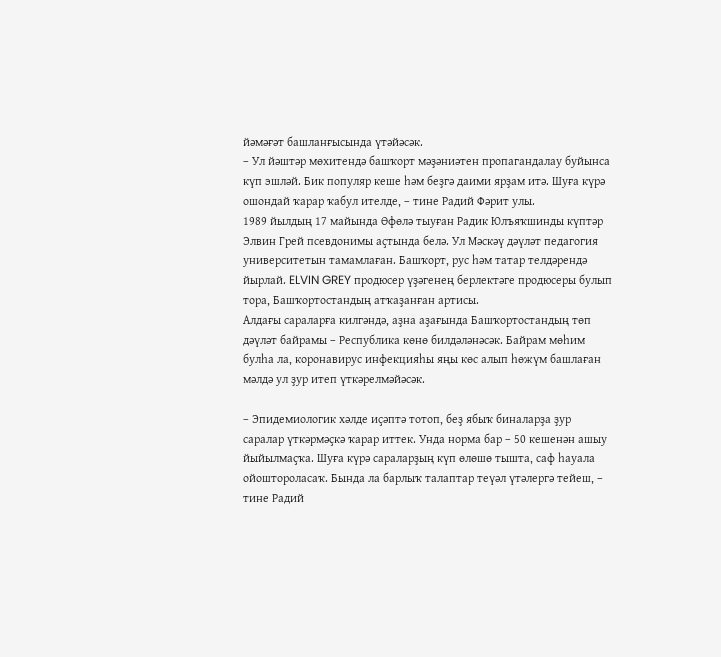йәмәғәт башланғысында үтәйәсәк.
– Ул йәштәр мөхитендә башҡорт мәҙәниәтен пропагандалау буйынса күп эшләй. Бик популяр кеше һәм беҙгә даими ярҙам итә. Шуға күрә ошондай ҡарар ҡабул ителде, – тине Радий Фәрит улы.
1989 йылдың 17 майында Өфөлә тыуған Радик Юлъяҡшинды күптәр Элвин Грей псевдонимы аҫтында белә. Ул Мәскәү дәүләт педагогия университетын тамамлаған. Башҡорт, рус һәм татар телдәрендә йырлай. ELVIN GREY продюсер үҙәгенең берлектәге продюсеры булып тора, Башҡортостандың атҡаҙанған артисы.
Алдағы сараларға килгәндә, аҙна аҙағында Башҡортостандың төп дәүләт байрамы – Республика көнө билдәләнәсәк. Байрам мөһим булһа ла, коронавирус инфекцияһы яңы көс алып һөжүм башлаған мәлдә ул ҙур итеп үткәрелмәйәсәк.

– Эпидемиологик хәлде иҫәптә тотоп, беҙ ябыҡ биналарҙа ҙур саралар үткәрмәҫкә ҡарар иттек. Унда норма бар – 50 кешенән ашыу йыйылмаҫҡа. Шуға күрә сараларҙың күп өлөшө тышта, саф һауала ойоштороласаҡ. Бында ла барлыҡ талаптар теүәл үтәлергә тейеш, – тине Радий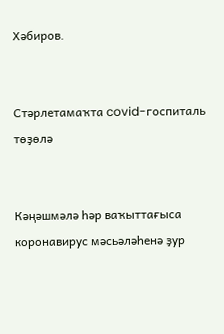Хәбиров.


Стәрлетамаҡта covid-госпиталь төҙөлә


Кәңәшмәлә һәр ваҡыттағыса коронавирус мәсьәләһенә ҙур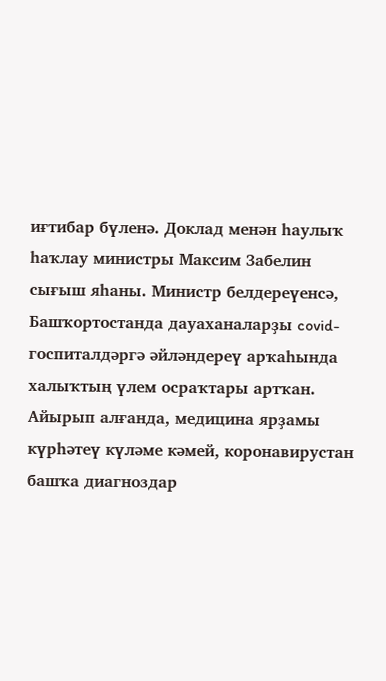иғтибар бүленә. Доклад менән һаулыҡ һаҡлау министры Максим Забелин сығыш яһаны. Министр белдереүенсә, Башҡортостанда дауаханаларҙы covid-госпиталдәргә әйләндереү арҡаһында халыҡтың үлем осраҡтары артҡан. Айырып алғанда, медицина ярҙамы күрһәтеү күләме кәмей, коронавирустан башҡа диагноздар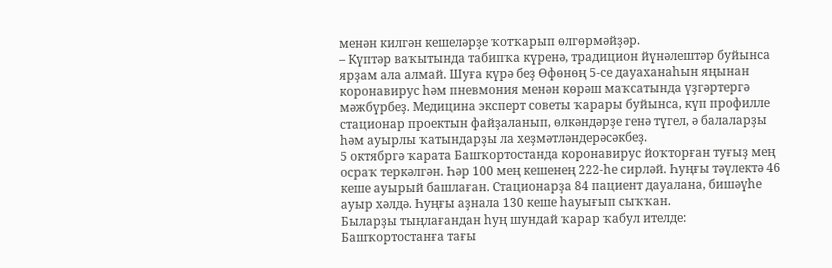менән килгән кешеләрҙе ҡотҡарып өлгөрмәйҙәр.
– Күптәр ваҡытында табипҡа күренә, традицион йүнәлештәр буйынса ярҙам ала алмай. Шуға күрә беҙ Өфөнөң 5-се дауаханаһын яңынан коронавирус һәм пневмония менән көрәш маҡсатында үҙгәртергә мәжбүрбеҙ. Медицина эксперт советы ҡарары буйынса, күп профилле стационар проектын файҙаланып, өлкәндәрҙе генә түгел, ә балаларҙы һәм ауырлы ҡатындарҙы ла хеҙмәтләндерәсәкбеҙ.
5 октябргә ҡарата Башҡортостанда коронавирус йоҡторған туғыҙ мең осраҡ теркәлгән. Һәр 100 мең кешенең 222-һе сирләй. Һуңғы тәүлектә 46 кеше ауырый башлаған. Стационарҙа 84 пациент дауалана, бишәүһе ауыр хәлдә. Һуңғы аҙнала 130 кеше һауығып сыҡҡан.
Быларҙы тыңлағандан һуң шундай ҡарар ҡабул ителде: Башҡортостанға тағы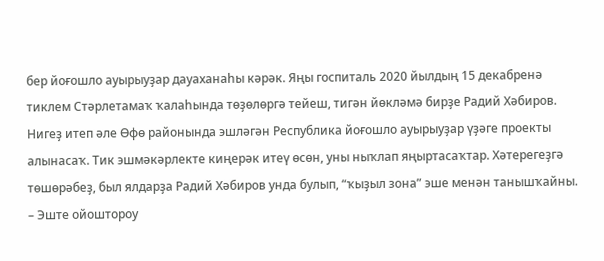бер йоғошло ауырыуҙар дауаханаһы кәрәк. Яңы госпиталь 2020 йылдың 15 декабренә тиклем Стәрлетамаҡ ҡалаһында төҙөлөргә тейеш, тигән йөкләмә бирҙе Радий Хәбиров.
Нигеҙ итеп әле Өфө районында эшләгән Республика йоғошло ауырыуҙар үҙәге проекты алынасаҡ. Тик эшмәкәрлекте киңерәк итеү өсөн, уны ныҡлап яңыртасаҡтар. Хәтерегеҙгә төшөрәбеҙ, был ялдарҙа Радий Хәбиров унда булып, “ҡыҙыл зона” эше менән танышҡайны.
– Эште ойоштороу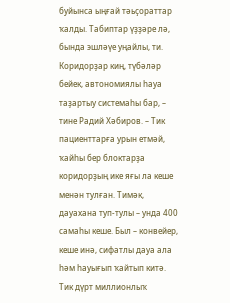буйынса ыңғай тәьҫораттар ҡалды. Табиптар үҙҙәре лә, бында эшләүе уңайлы, ти. Коридорҙар киң, түбәләр бейек, автономиялы һауа таҙартыу системаһы бар, – тине Радий Хәбиров. – Тик пациенттарға урын етмәй, ҡайһы бер блоктарҙа коридорҙың ике яғы ла кеше менән тулған. Тимәк, дауахана туп-тулы – унда 400 самаһы кеше. Был – конвейер, кеше инә, сифатлы дауа ала һәм һауығып ҡайтып китә. Тик дүрт миллионлыҡ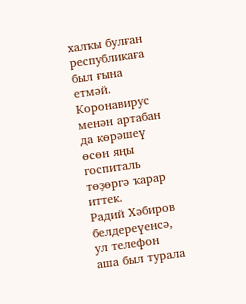халҡы булған республикаға был ғына етмәй. Коронавирус менән артабан да көрәшеү өсөн яңы госпиталь төҙөргә ҡарар иттек.
Радий Хәбиров белдереүенсә, ул телефон аша был турала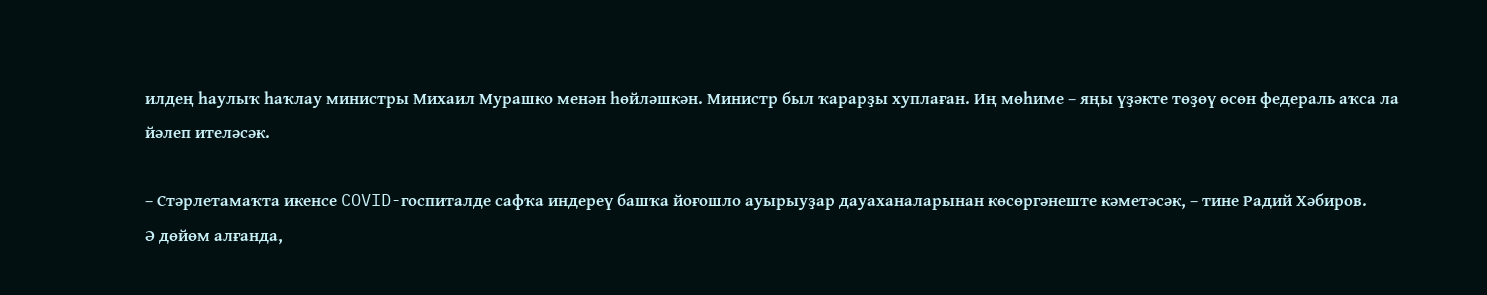илдең һаулыҡ һаҡлау министры Михаил Мурашко менән һөйләшкән. Министр был ҡарарҙы хуплаған. Иң мөһиме – яңы үҙәкте төҙөү өсөн федераль аҡса ла йәлеп ителәсәк.

– Стәрлетамаҡта икенсе COVID-госпиталде сафҡа индереү башҡа йоғошло ауырыуҙар дауаханаларынан көсөргәнеште кәметәсәк, – тине Радий Хәбиров.
Ә дөйөм алғанда,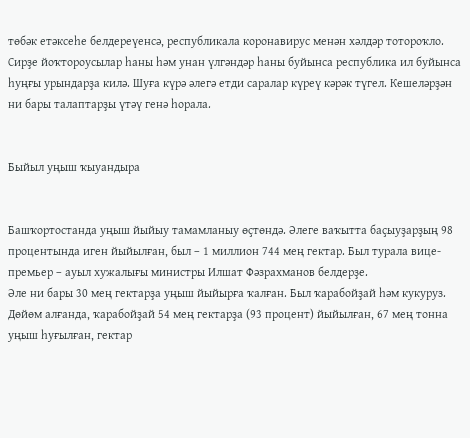төбәк етәксеһе белдереүенсә, республикала коронавирус менән хәлдәр тотороҡло. Сирҙе йоҡтороусылар һаны һәм унан үлгәндәр һаны буйынса республика ил буйынса һуңғы урындарҙа килә. Шуға күрә әлегә етди саралар күреү кәрәк түгел. Кешеләрҙән ни бары талаптарҙы үтәү генә һорала.


Быйыл уңыш ҡыуандыра


Башҡортостанда уңыш йыйыу тамамланыу өҫтөндә. Әлеге ваҡытта баҫыуҙарҙың 98 процентында иген йыйылған, был – 1 миллион 744 мең гектар. Был турала вице-премьер – ауыл хужалығы министры Илшат Фәзрахманов белдерҙе.
Әле ни бары 30 мең гектарҙа уңыш йыйырға ҡалған. Был ҡарабойҙай һәм кукуруз. Дөйөм алғанда, ҡарабойҙай 54 мең гектарҙа (93 процент) йыйылған, 67 мең тонна уңыш һуғылған, гектар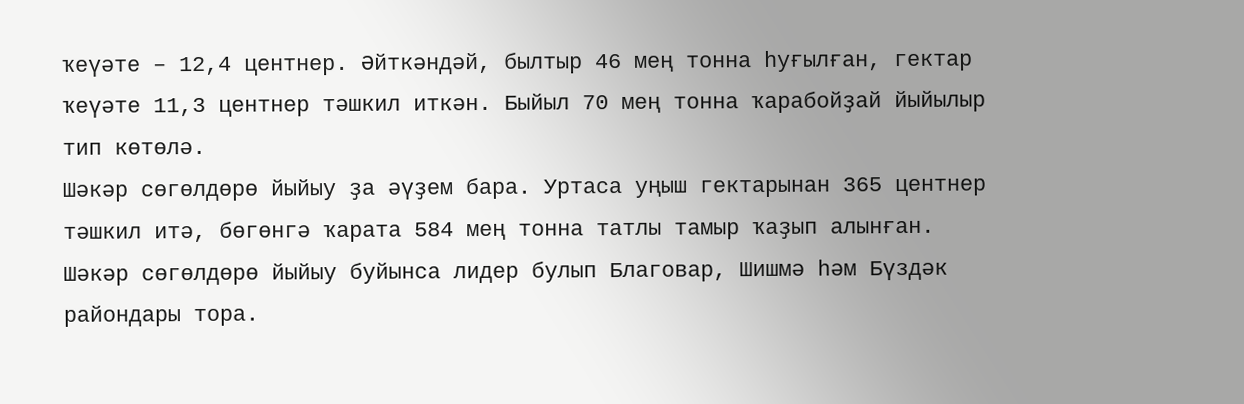ҡеүәте – 12,4 центнер. Әйткәндәй, былтыр 46 мең тонна һуғылған, гектар ҡеүәте 11,3 центнер тәшкил иткән. Быйыл 70 мең тонна ҡарабойҙай йыйылыр тип көтөлә.
Шәкәр сөгөлдөрө йыйыу ҙа әүҙем бара. Уртаса уңыш гектарынан 365 центнер тәшкил итә, бөгөнгә ҡарата 584 мең тонна татлы тамыр ҡаҙып алынған. Шәкәр сөгөлдөрө йыйыу буйынса лидер булып Благовар, Шишмә һәм Бүздәк райондары тора.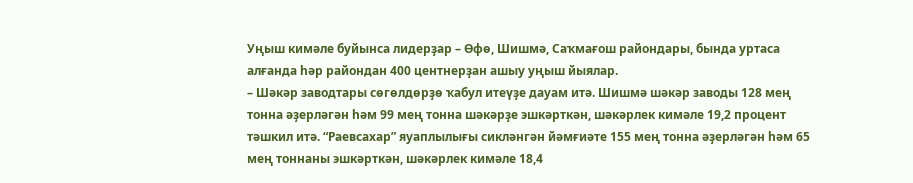Уңыш кимәле буйынса лидерҙар – Өфө, Шишмә, Саҡмағош райондары, бында уртаса алғанда һәр райондан 400 центнерҙан ашыу уңыш йыялар.
– Шәкәр заводтары сөгөлдөрҙө ҡабул итеүҙе дауам итә. Шишмә шәкәр заводы 128 мең тонна әҙерләгән һәм 99 мең тонна шәкәрҙе эшкәрткән, шәкәрлек кимәле 19,2 процент тәшкил итә. “Раевсахар” яуаплылығы сикләнгән йәмғиәте 155 мең тонна әҙерләгән һәм 65 мең тоннаны эшкәрткән, шәкәрлек кимәле 18,4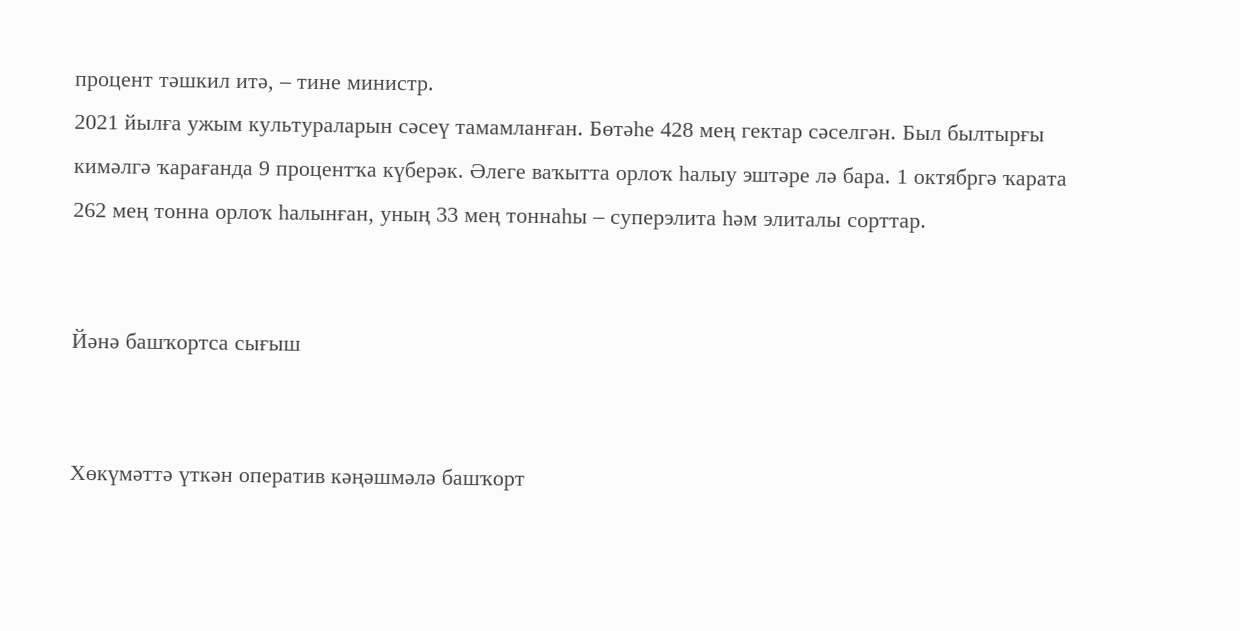процент тәшкил итә, – тине министр.
2021 йылға ужым культураларын сәсеү тамамланған. Бөтәһе 428 мең гектар сәселгән. Был былтырғы кимәлгә ҡарағанда 9 процентҡа күберәк. Әлеге ваҡытта орлоҡ һалыу эштәре лә бара. 1 октябргә ҡарата 262 мең тонна орлоҡ һалынған, уның 33 мең тоннаһы – суперэлита һәм элиталы сорттар.


Йәнә башҡортса сығыш


Хөкүмәттә үткән оператив кәңәшмәлә башҡорт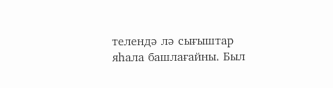телендә лә сығыштар яһала башлағайны. Был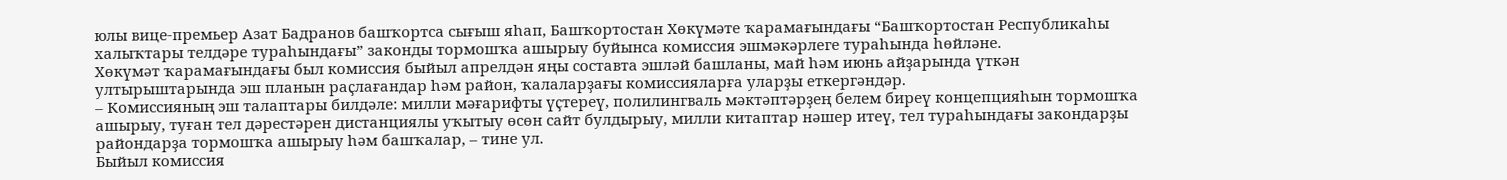юлы вице-премьер Азат Бадранов башҡортса сығыш яһап, Башҡортостан Хөкүмәте ҡарамағындағы “Башҡортостан Республикаһы халыҡтары телдәре тураһындағы” законды тормошҡа ашырыу буйынса комиссия эшмәкәрлеге тураһында һөйләне.
Хөкүмәт ҡарамағындағы был комиссия быйыл апрелдән яңы составта эшләй башланы, май һәм июнь айҙарында үткән ултырыштарында эш планын раҫлағандар һәм район, ҡалаларҙағы комиссияларға уларҙы еткергәндәр.
– Комиссияның эш талаптары билдәле: милли мәғарифты үҫтереү, полилингваль мәктәптәрҙең белем биреү концепцияһын тормошҡа ашырыу, туған тел дәрестәрен дистанциялы уҡытыу өсөн сайт булдырыу, милли китаптар нәшер итеү, тел тураһындағы закондарҙы райондарҙа тормошҡа ашырыу һәм башҡалар, – тине ул.
Быйыл комиссия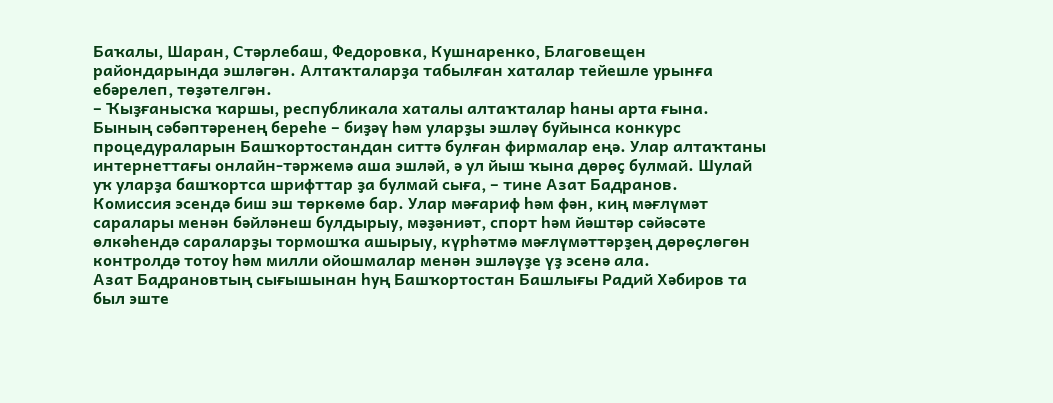Баҡалы, Шаран, Стәрлебаш, Федоровка, Кушнаренко, Благовещен райондарында эшләгән. Алтаҡталарҙа табылған хаталар тейешле урынға ебәрелеп, төҙәтелгән.
– Ҡыҙғанысҡа ҡаршы, республикала хаталы алтаҡталар һаны арта ғына. Бының сәбәптәренең береһе – биҙәү һәм уларҙы эшләү буйынса конкурс процедураларын Башҡортостандан ситтә булған фирмалар еңә. Улар алтаҡтаны интернеттағы онлайн-тәржемә аша эшләй, ә ул йыш ҡына дөрөҫ булмай. Шулай уҡ уларҙа башҡортса шрифттар ҙа булмай сыға, – тине Азат Бадранов.
Комиссия эсендә биш эш төркөмө бар. Улар мәғариф һәм фән, киң мәғлүмәт саралары менән бәйләнеш булдырыу, мәҙәниәт, спорт һәм йәштәр сәйәсәте өлкәһендә сараларҙы тормошҡа ашырыу, күрһәтмә мәғлүмәттәрҙең дөрөҫлөгөн контролдә тотоу һәм милли ойошмалар менән эшләүҙе үҙ эсенә ала.
Азат Бадрановтың сығышынан һуң Башҡортостан Башлығы Радий Хәбиров та был эште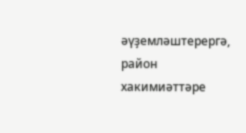әүҙемләштерергә, район хакимиәттәре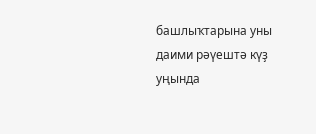башлыҡтарына уны даими рәүештә күҙ уңында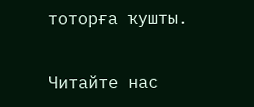тоторға ҡушты.

Читайте нас